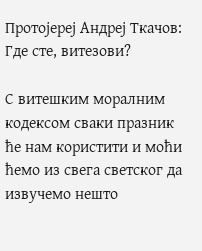Протојереј Андреј Ткачов: Где сте, витезови?

С витешким моралним кодексом сваки празник ће нам користити и моћи ћемо из свега светског да извучемо нешто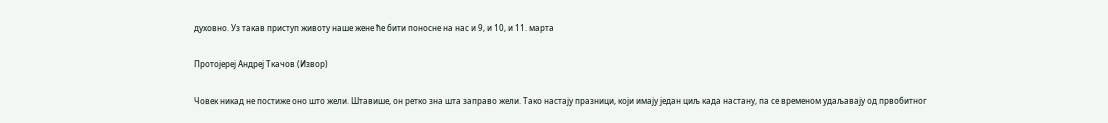духовно. Уз такав приступ животу наше жене ће бити поносне на нас и 9, и 10, и 11. марта

Протојереј Андреј Ткачов (Извор)

Човек никад не постиже оно што жели. Штавише, он ретко зна шта заправо жели. Тако настају празници, који имају један циљ када настану, па се временом удаљавају од првобитног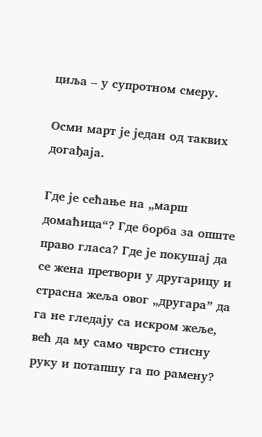циља – у супротном смеру.

Осми март је један од таквих догађаја.

Где је сећање на „марш домаћица“? Где борба за опште право гласа? Где је покушај да се жена претвори у другарицу и страсна жеља овог „другара” да га не гледају са искром жеље, већ да му само чврсто стисну руку и потапшу га по рамену?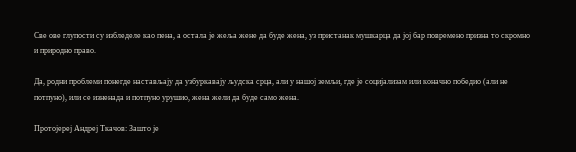Све ове глупости су избледеле као пена, а остала је жеља жене да буде жена, уз пристанак мушкарца да јој бар повремено призна то скромно и природно право.

Да, родни проблеми понегде настављају да узбуркавају људска срца, али у нашој земљи, где је социјализам или коначно победио (али не потпуно), или се изненада и потпуно урушио, жена жели да буде само жена.

Протојереј Андреј Ткачов: Зашто је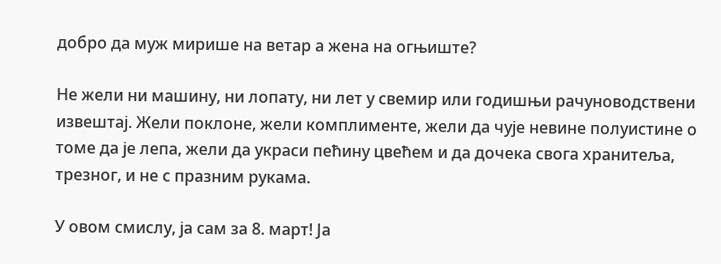добро да муж мирише на ветар а жена на огњиште?

Не жели ни машину, ни лопату, ни лет у свемир или годишњи рачуноводствени извештај. Жели поклоне, жели комплименте, жели да чује невине полуистине о томе да је лепа, жели да украси пећину цвећем и да дочека свога хранитеља, трезног, и не с празним рукама.

У овом смислу, ја сам за 8. март! Ја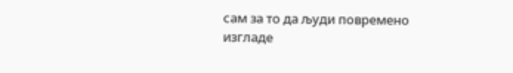сам за то да људи повремено изгладе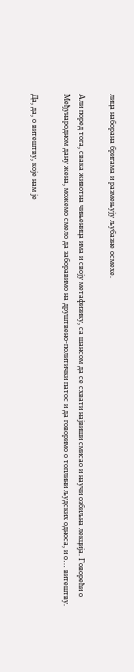лица наборана бригама и размењују љубазне осмехе.

Али поред тога, свака животна чињеница има и своју метафизику, са шансом да се схвати највиши смисао и научи озбиљна лекција. Говорећи о Међународном дану жена, можемо смело да заборавимо на друштвено-политички патос и да говоримо о топлини људских односа, и о… витештву.

Да, да, о витештву, које нам је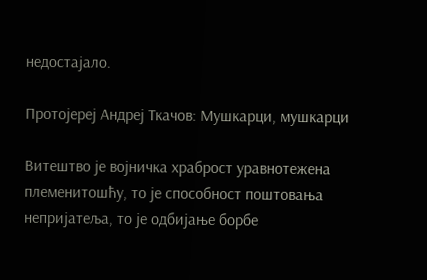недостајало.

Протојереј Андреј Ткачов: Мушкарци, мушкарци

Витештво је војничка храброст уравнотежена племенитошћу, то је способност поштовања непријатеља, то је одбијање борбе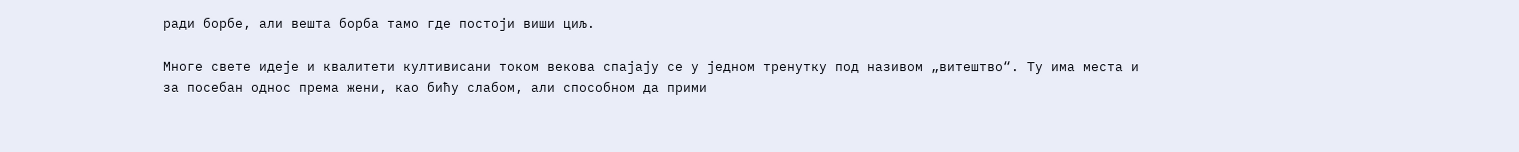ради борбе, али вешта борба тамо где постоји виши циљ.

Многе свете идеје и квалитети култивисани током векова спајају се у једном тренутку под називом „витештво“. Ту има места и за посебан однос према жени, као бићу слабом, али способном да прими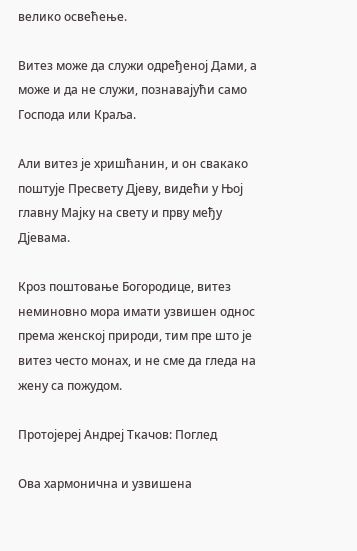велико освећење.

Витез може да служи одређеној Дами, а може и да не служи, познавајући само Господа или Краља.

Али витез је хришћанин, и он свакако поштује Пресвету Дјеву, видећи у Њој главну Мајку на свету и прву међу Дјевама.

Кроз поштовање Богородице, витез неминовно мора имати узвишен однос према женској природи, тим пре што је витез често монах, и не сме да гледа на жену са пожудом.

Протојереј Андреј Ткачов: Поглед

Ова хармонична и узвишена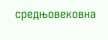средњовековна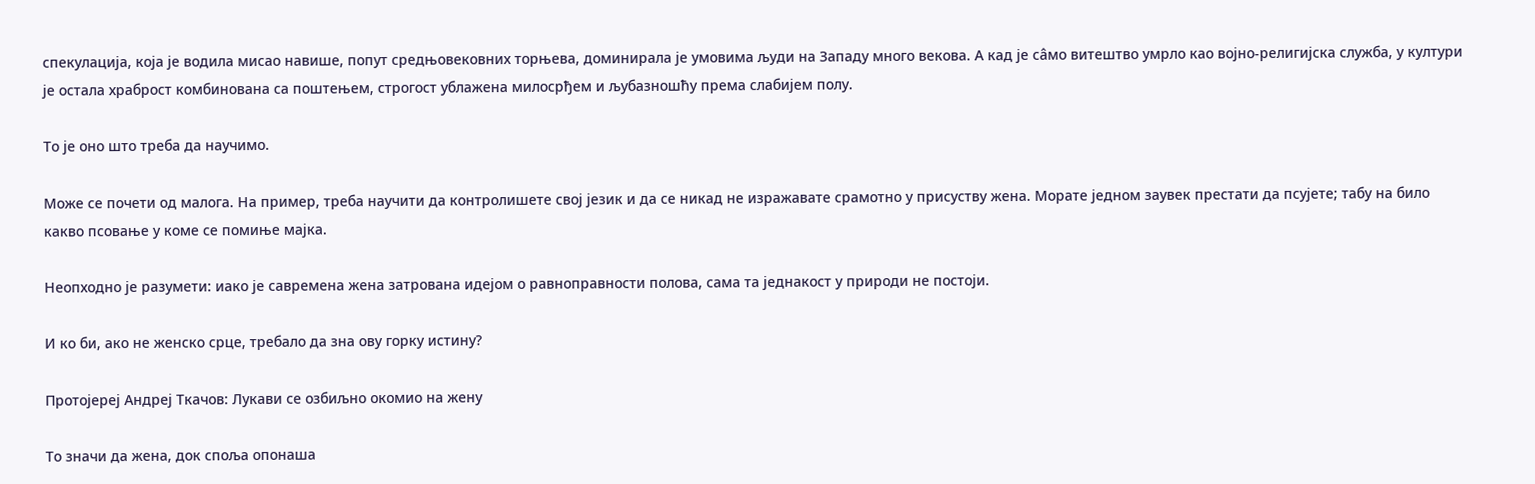спекулација, која је водила мисао навише, попут средњовековних торњева, доминирала је умовима људи на Западу много векова. А кад је сâмо витештво умрло као војно-религијска служба, у култури је остала храброст комбинована са поштењем, строгост ублажена милосрђем и љубазношћу према слабијем полу.

То је оно што треба да научимо.

Може се почети од малога. На пример, треба научити да контролишете свој језик и да се никад не изражавате срамотно у присуству жена. Морате једном заувек престати да псујете; табу на било какво псовање у коме се помиње мајка.

Неопходно је разумети: иако је савремена жена затрована идејом о равноправности полова, сама та једнакост у природи не постоји.

И ко би, ако не женско срце, требало да зна ову горку истину?

Протојереј Андреј Ткачов: Лукави се озбиљно окомио на жену

То значи да жена, док споља опонаша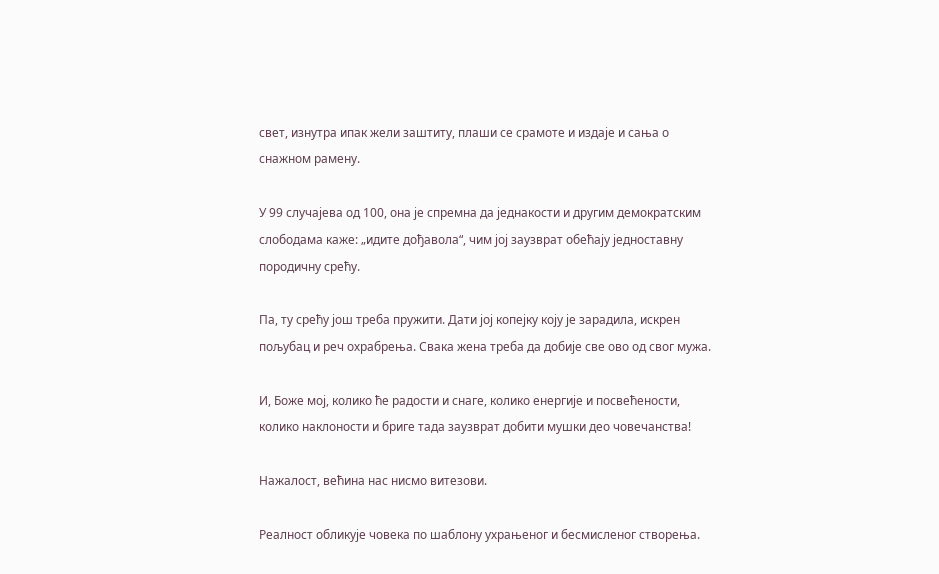свет, изнутра ипак жели заштиту, плаши се срамоте и издаје и сања о снажном рамену.

У 99 случајева од 100, она је спремна да једнакости и другим демократским слободама каже: „идите дођавола“, чим јој заузврат обећају једноставну породичну срећу.

Па, ту срећу још треба пружити. Дати јој копејку коју је зарадила, искрен пољубац и реч охрабрења. Свака жена треба да добије све ово од свог мужа.

И, Боже мој, колико ће радости и снаге, колико енергије и посвећености, колико наклоности и бриге тада заузврат добити мушки део човечанства!

Нажалост, већина нас нисмо витезови.

Реалност обликује човека по шаблону ухрањеног и бесмисленог створења.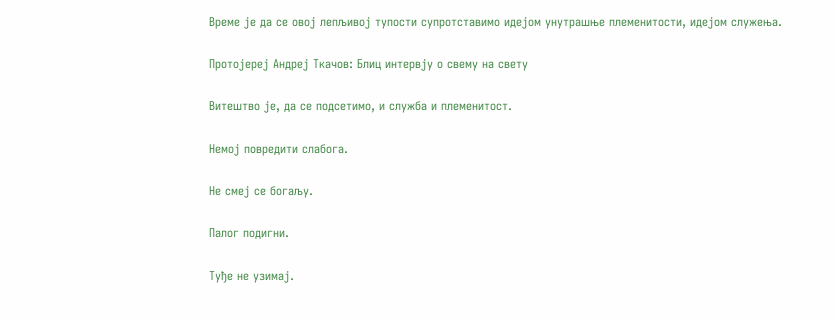Време је да се овој лепљивој тупости супротставимо идејом унутрашње племенитости, идејом служења.

Протојереј Андреј Ткачов: Блиц интервју о свему на свету

Витештво је, да се подсетимо, и служба и племенитост.

Немој повредити слабога.

Не смеј се богаљу.

Палог подигни.

Туђе не узимај.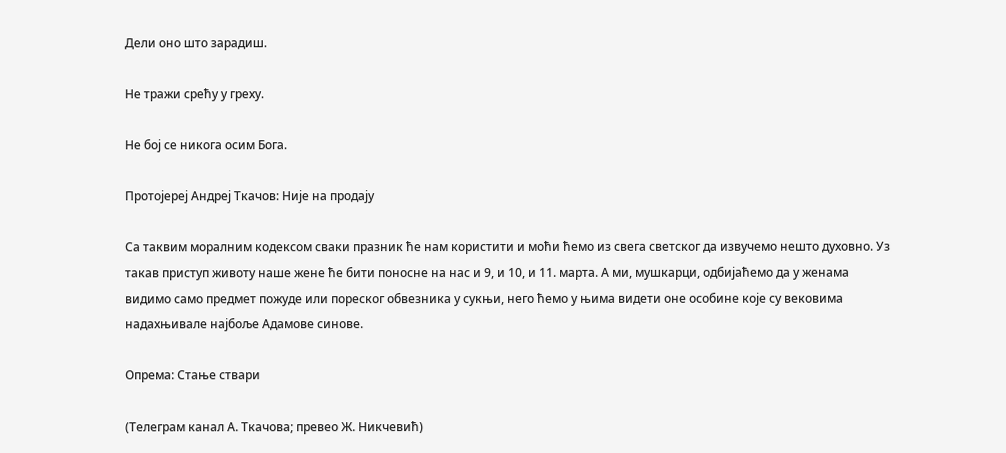Дели оно што зарадиш.

Не тражи срећу у греху.

Не бој се никога осим Бога.

Протојереј Андреј Ткачов: Није на продају

Са таквим моралним кодексом сваки празник ће нам користити и моћи ћемо из свега светског да извучемо нешто духовно. Уз такав приступ животу наше жене ће бити поносне на нас и 9, и 10, и 11. марта. А ми, мушкарци, одбијаћемо да у женама видимо само предмет пожуде или пореског обвезника у сукњи, него ћемо у њима видети оне особине које су вековима надахњивале најбоље Адамове синове.

Опрема: Стање ствари

(Телеграм канал А. Ткачова; превео Ж. Никчевић)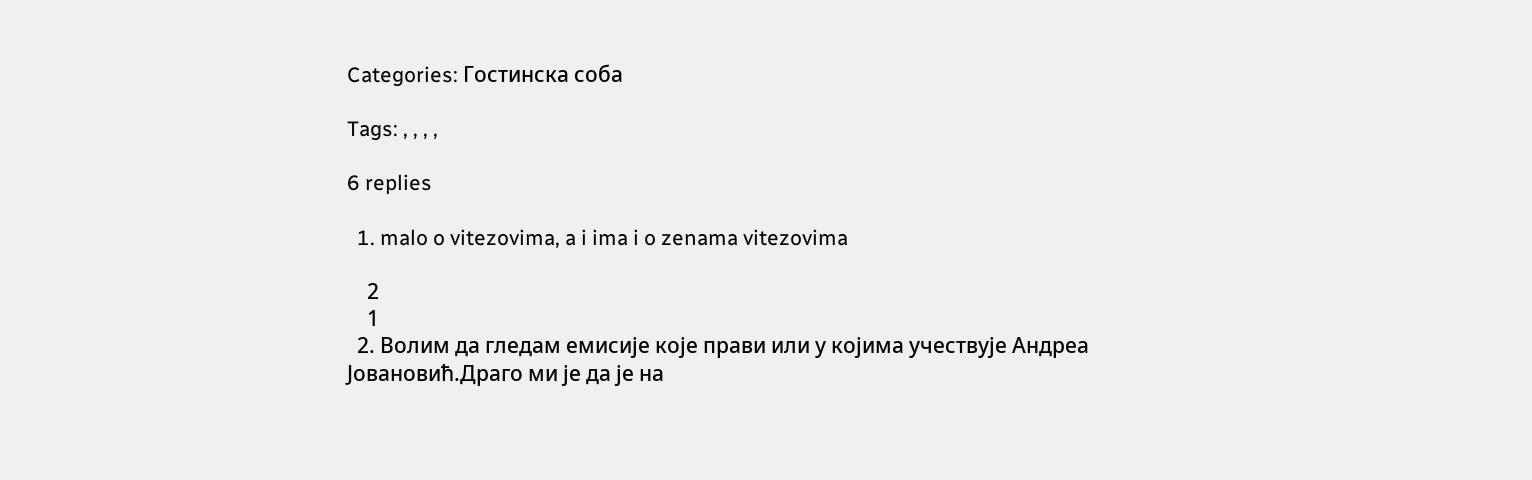Categories: Гостинска соба

Tags: , , , ,

6 replies

  1. malo o vitezovima, a i ima i o zenama vitezovima

    2
    1
  2. Волим да гледам емисије које прави или у којима учествује Андреа Јовановић.Драго ми је да је на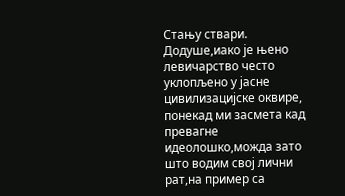Стању ствари. Додуше,иако је њено левичарство често уклопљено у јасне цивилизацијске оквире, понекад ми засмета кад превагне идеолошко,можда зато што водим свој лични рат,на пример са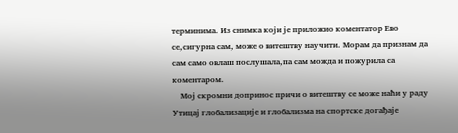терминима. Из снимка који је приложио коментатор Ево се,сигурна сам, може о витештву научити. Морам да признам да сам само овлаш послушала,па сам можда и пожурила са коментаром.
    Мој скромни допринос причи о витештву се може наћи у раду Утицај глобализације и глобализма на спортске догађаје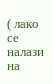( лако се налази на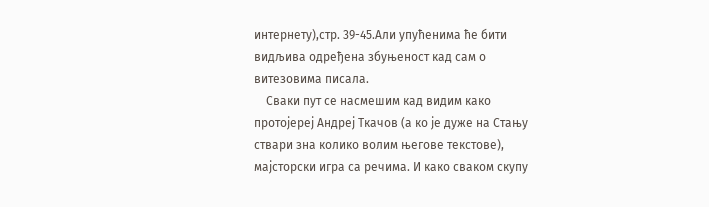интернету),стр. 39-45.Али упућенима ће бити видљива одређена збуњеност кад сам о витезовима писала.
    Сваки пут се насмешим кад видим како протојереј Андреј Ткачов (а ко је дуже на Стању ствари зна колико волим његове текстове), мајсторски игра са речима. И како сваком скупу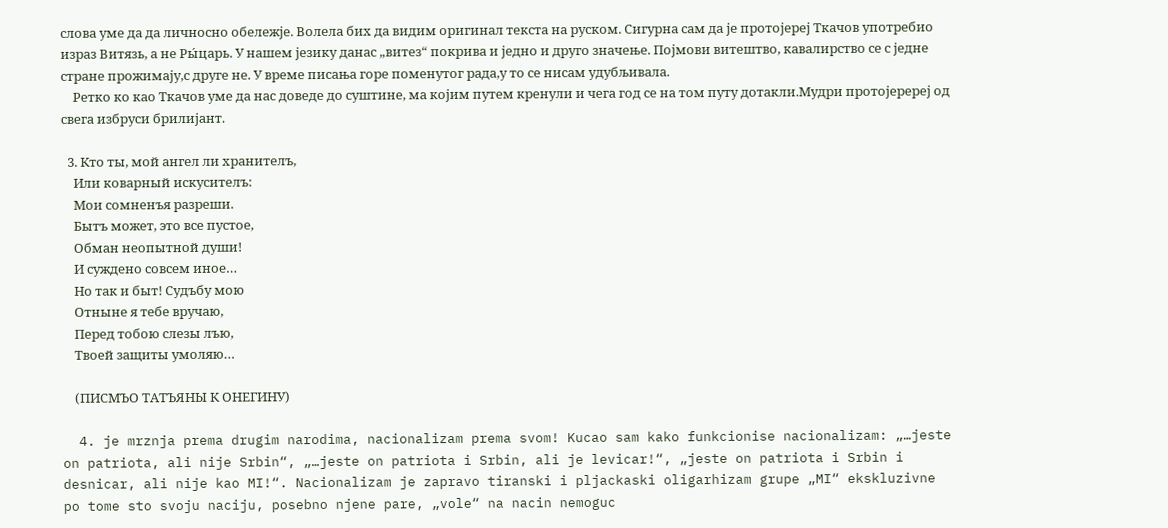слова уме да да личносно обележје. Волела бих да видим оригинал текста на руском. Сигурна сам да је протојереј Ткачов употребио израз Витязь, а не Ры́царь. У нашем језику данас „витез“ покрива и једно и друго значење. Појмови витештво, кавалирство се с једне стране прожимају,с друге не. У време писања горе поменутог рада,у то се нисам удубљивала.
    Ретко ко као Ткачов уме да нас доведе до суштине, ма којим путем кренули и чега год се на том путу дотакли.Мудри протојеререј од свега избруси брилијант.

  3. Кто ты, мой ангел ли хранителъ,
    Или коварный искусителъ:
    Мои сомненъя разреши.
    Бытъ может, это все пустое,
    Обман неопытной души!
    И суждено совсем иное…
    Но так и быт! Судъбу мою
    Отныне я тебе вручаю,
    Перед тобою слезы лъю,
    Твоей защиты умоляю…

    (ПИСМЪО ТАТЪЯНЫ К ОНЕГИНУ)

  4. je mrznja prema drugim narodima, nacionalizam prema svom! Kucao sam kako funkcionise nacionalizam: „…jeste on patriota, ali nije Srbin“, „…jeste on patriota i Srbin, ali je levicar!“, „jeste on patriota i Srbin i desnicar, ali nije kao MI!“. Nacionalizam je zapravo tiranski i pljackaski oligarhizam grupe „MI“ ekskluzivne po tome sto svoju naciju, posebno njene pare, „vole“ na nacin nemoguc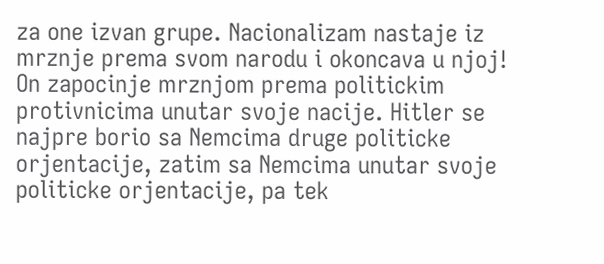za one izvan grupe. Nacionalizam nastaje iz mrznje prema svom narodu i okoncava u njoj! On zapocinje mrznjom prema politickim protivnicima unutar svoje nacije. Hitler se najpre borio sa Nemcima druge politicke orjentacije, zatim sa Nemcima unutar svoje politicke orjentacije, pa tek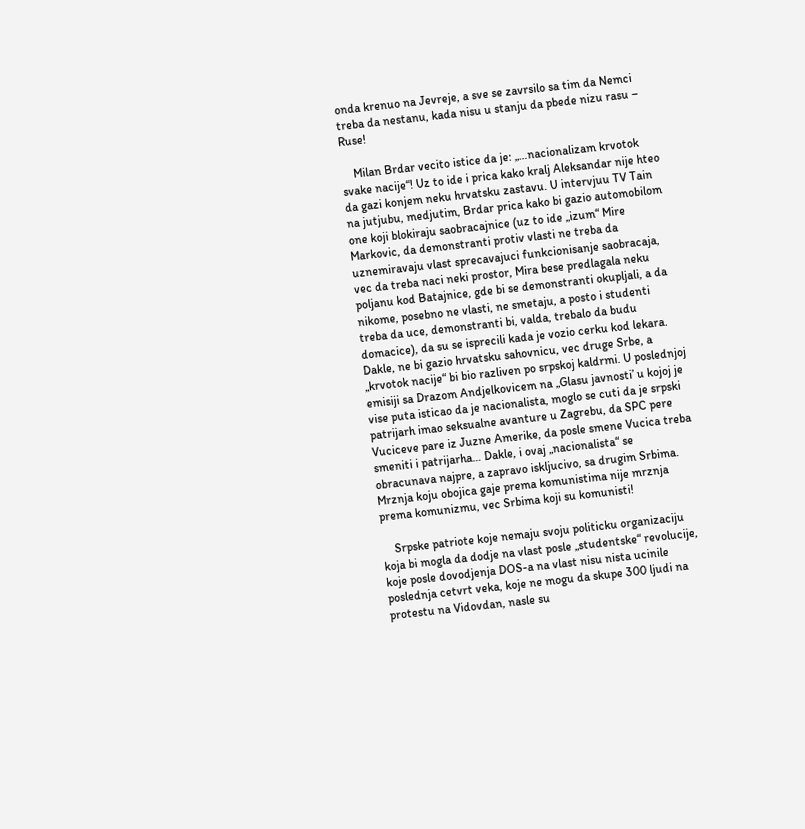onda krenuo na Jevreje, a sve se zavrsilo sa tim da Nemci treba da nestanu, kada nisu u stanju da pbede nizu rasu – Ruse!

    Milan Brdar vecito istice da je: „…nacionalizam krvotok svake nacije“! Uz to ide i prica kako kralj Aleksandar nije hteo da gazi konjem neku hrvatsku zastavu. U intervjuu TV Tain na jutjubu, medjutim, Brdar prica kako bi gazio automobilom one koji blokiraju saobracajnice (uz to ide „izum“ Mire Markovic, da demonstranti protiv vlasti ne treba da uznemiravaju vlast sprecavajuci funkcionisanje saobracaja, vec da treba naci neki prostor, Mira bese predlagala neku poljanu kod Batajnice, gde bi se demonstranti okupljali, a da nikome, posebno ne vlasti, ne smetaju, a posto i studenti treba da uce, demonstranti bi, valda, trebalo da budu domacice), da su se isprecili kada je vozio cerku kod lekara. Dakle, ne bi gazio hrvatsku sahovnicu, vec druge Srbe, a „krvotok nacije“ bi bio razliven po srpskoj kaldrmi. U poslednjoj emisiji sa Drazom Andjelkovicem na „Glasu javnosti’ u kojoj je vise puta isticao da je nacionalista, moglo se cuti da je srpski patrijarh imao seksualne avanture u Zagrebu, da SPC pere Vuciceve pare iz Juzne Amerike, da posle smene Vucica treba smeniti i patrijarha… Dakle, i ovaj „nacionalista“ se obracunava najpre, a zapravo iskljucivo, sa drugim Srbima. Mrznja koju obojica gaje prema komunistima nije mrznja prema komunizmu, vec Srbima koji su komunisti!

    Srpske patriote koje nemaju svoju politicku organizaciju koja bi mogla da dodje na vlast posle „studentske“ revolucije, koje posle dovodjenja DOS-a na vlast nisu nista ucinile poslednja cetvrt veka, koje ne mogu da skupe 300 ljudi na protestu na Vidovdan, nasle su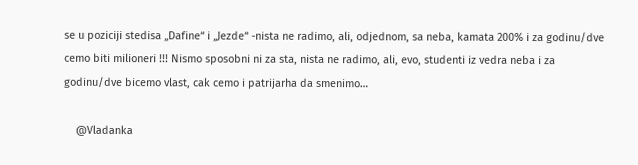se u poziciji stedisa „Dafine“ i „Jezde“ -nista ne radimo, ali, odjednom, sa neba, kamata 200% i za godinu/dve cemo biti milioneri !!! Nismo sposobni ni za sta, nista ne radimo, ali, evo, studenti iz vedra neba i za godinu/dve bicemo vlast, cak cemo i patrijarha da smenimo…

    @Vladanka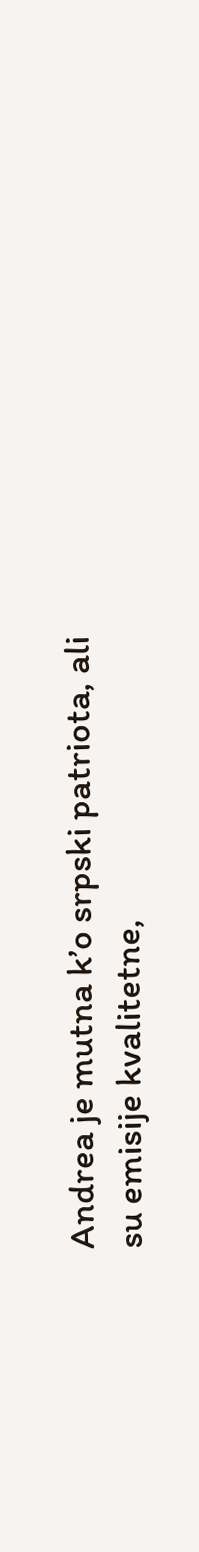Andrea je mutna k’o srpski patriota, ali su emisije kvalitetne,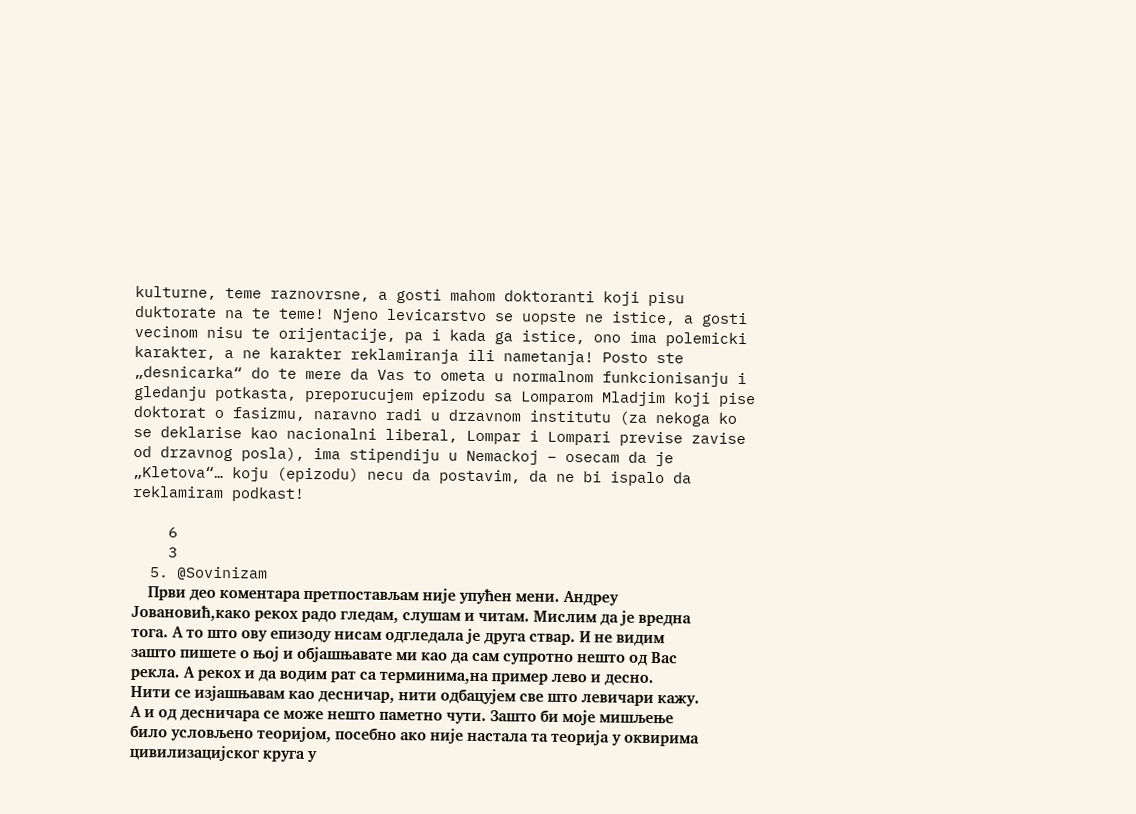kulturne, teme raznovrsne, a gosti mahom doktoranti koji pisu duktorate na te teme! Njeno levicarstvo se uopste ne istice, a gosti vecinom nisu te orijentacije, pa i kada ga istice, ono ima polemicki karakter, a ne karakter reklamiranja ili nametanja! Posto ste „desnicarka“ do te mere da Vas to ometa u normalnom funkcionisanju i gledanju potkasta, preporucujem epizodu sa Lomparom Mladjim koji pise doktorat o fasizmu, naravno radi u drzavnom institutu (za nekoga ko se deklarise kao nacionalni liberal, Lompar i Lompari previse zavise od drzavnog posla), ima stipendiju u Nemackoj – osecam da je „Kletova“… koju (epizodu) necu da postavim, da ne bi ispalo da reklamiram podkast!

    6
    3
  5. @Sovinizam
    Први део коментара претпостављам није упућен мени. Андреу Јовановић,како рекох радо гледам, слушам и читам. Мислим да је вредна тога. А то што ову епизоду нисам одгледала је друга ствар. И не видим зашто пишете о њој и објашњавате ми као да сам супротно нешто од Вас рекла. А рекох и да водим рат са терминима,на пример лево и десно. Нити се изјашњавам као десничар, нити одбацујем све што левичари кажу. А и од десничара се може нешто паметно чути. Зашто би моје мишљење било условљено теоријом, посебно ако није настала та теорија у оквирима цивилизацијског круга у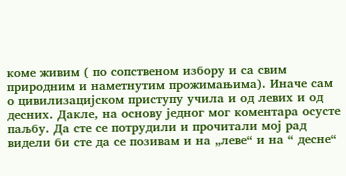коме живим ( по сопственом избору и са свим природним и наметнутим прожимањима). Иначе сам о цивилизацијском приступу учила и од левих и од десних. Дакле, на основу једног мог коментара осусте паљбу. Да сте се потрудили и прочитали мој рад видели би сте да се позивам и на „леве“ и на “ десне“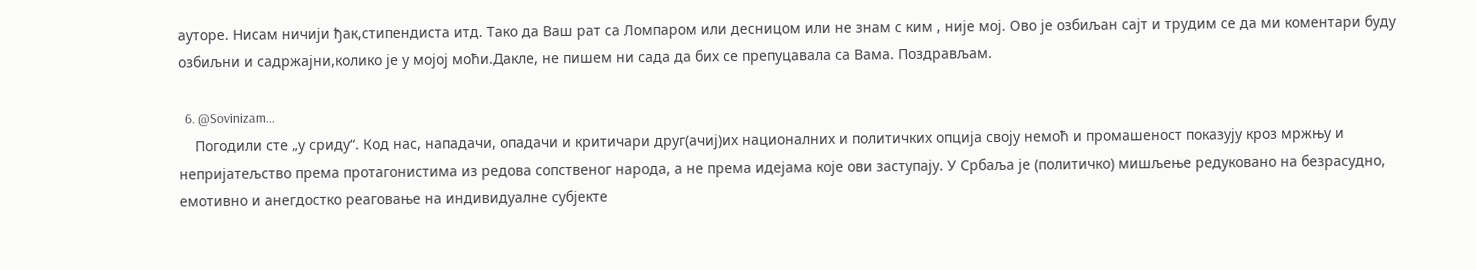ауторе. Нисам ничији ђак,стипендиста итд. Тако да Ваш рат са Ломпаром или десницом или не знам с ким , није мој. Ово је озбиљан сајт и трудим се да ми коментари буду озбиљни и садржајни,колико је у мојој моћи.Дакле, не пишем ни сада да бих се препуцавала са Вама. Поздрављам.

  6. @Sovinizam…
    Погодили сте „у сриду“. Код нас, нападачи, опадачи и критичари друг(ачиј)их националних и политичких опција своју немоћ и промашеност показују кроз мржњу и непријатељство према протагонистима из редова сопственог народа, а не према идејама које ови заступају. У Србаља је (политичко) мишљење редуковано на безрасудно, емотивно и анегдостко реаговање на индивидуалне субјекте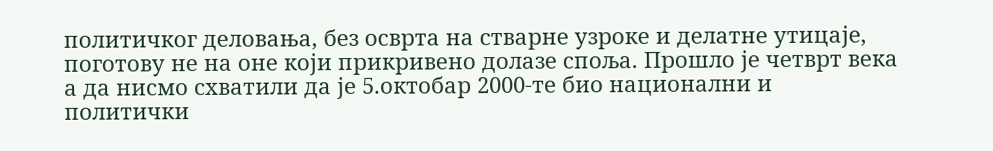политичког деловања, без осврта на стварне узроке и делатне утицаје, поготову не на оне који прикривено долазе споља. Прошло је четврт века а да нисмо схватили да је 5.октобар 2000-те био национални и политички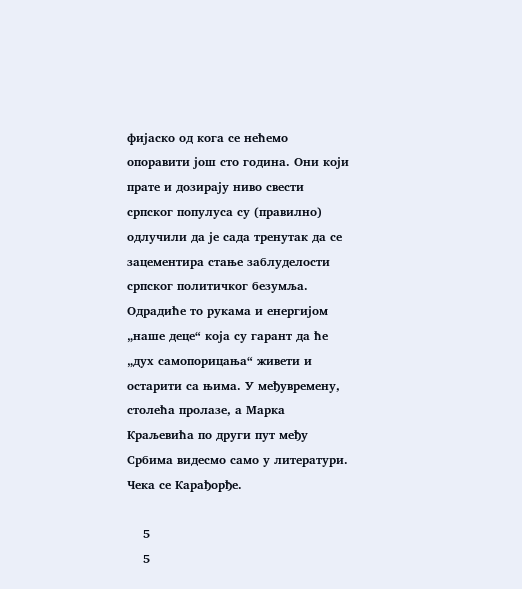фијаско од кога се нећемо опоравити још сто година. Они који прате и дозирају ниво свести српског популуса су (правилно) одлучили да је сада тренутак да се зацементира стање заблуделости српског политичког безумља. Одрадиће то рукама и енергијом „наше деце“ која су гарант да ће „дух самопорицања“ живети и остарити са њима. У међувремену, столећа пролазе, а Марка Краљевића по други пут међу Србима видесмо само у литератури. Чека се Карађорђе.

    5
    5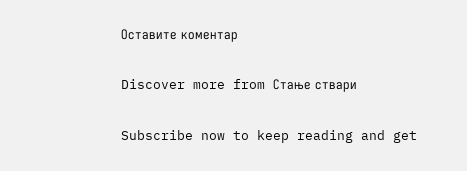Оставите коментар

Discover more from Стање ствари

Subscribe now to keep reading and get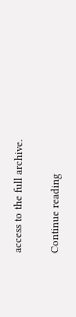access to the full archive.

Continue reading